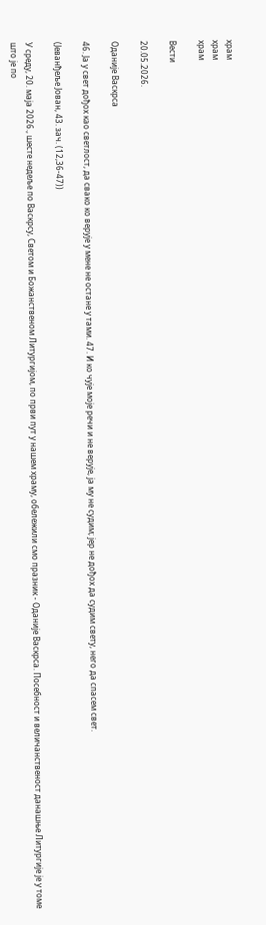храм
храм
храм

Вести

20.05.2026.

Оданије Васкрса

46. Ја у свет дођох као светлост, да свако ко верује у мене не остане у тами. 47. И ко чује моје речи и не верује, ја му не судим; јер не дођох да судим свету, него да спасем свет.

(Јеванђеље Јован, 43. зач. (12,36-47))

У среду, 20. маја 2026., шесте недеље по Васкрсу, Светом и Божанственом Литургијом, по први пут у нашем храму, обележили смо празник - Оданије Васкрса. Посебност и величанственост данашње Литургије је у томе што је по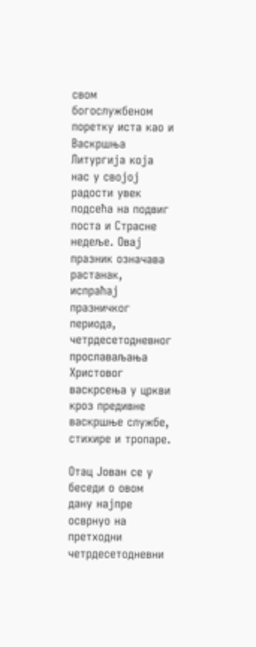свом богослужбеном поретку иста као и Васкршња Литургија која нас у својој радости увек подсећа на подвиг поста и Страсне недеље. Овај празник означава растанак, испраћај празничког периода, четрдесетодневног прославаљања Христовог васкрсења у цркви кроз предивне васкршње службе, стихире и тропаре.

Отац Јован се у беседи о овом дану најпре осврнуо на претходни четрдесетодневни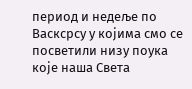период и недеље по Васксрсу у којима смо се посветили низу поука које наша Света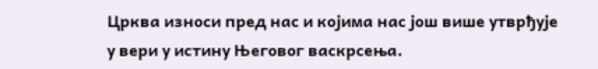Црква износи пред нас и којима нас још више утврђује у вери у истину Његовог васкрсења.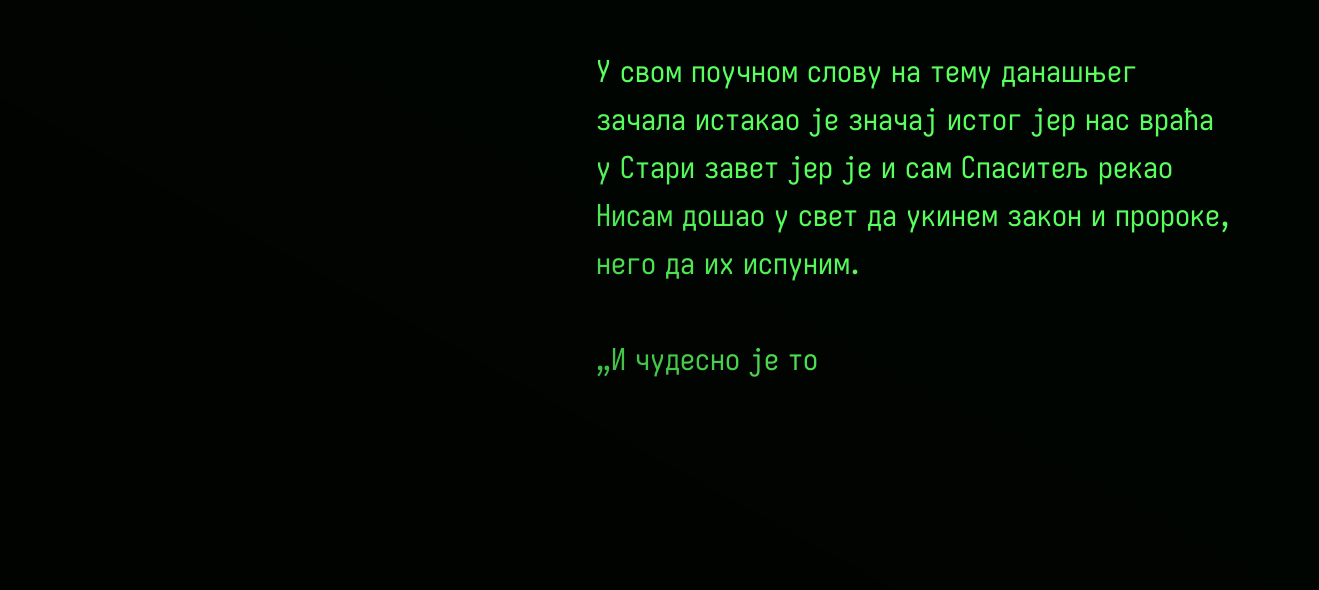У свом поучном слову на тему данашњег зачала истакао је значај истог јер нас враћа у Стари завет јер је и сам Спаситељ рекао Нисам дошао у свет да укинем закон и пророке, него да их испуним.

„И чудесно је то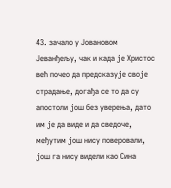43. зачало у Јовановом Јеванђељу, чак и када је Христос већ почео да предсказује своје страдање, догађа се то да су апостоли још без уверења, дато им је да виде и да сведоче, међутим још нису поверовали, још га нису видели као Сина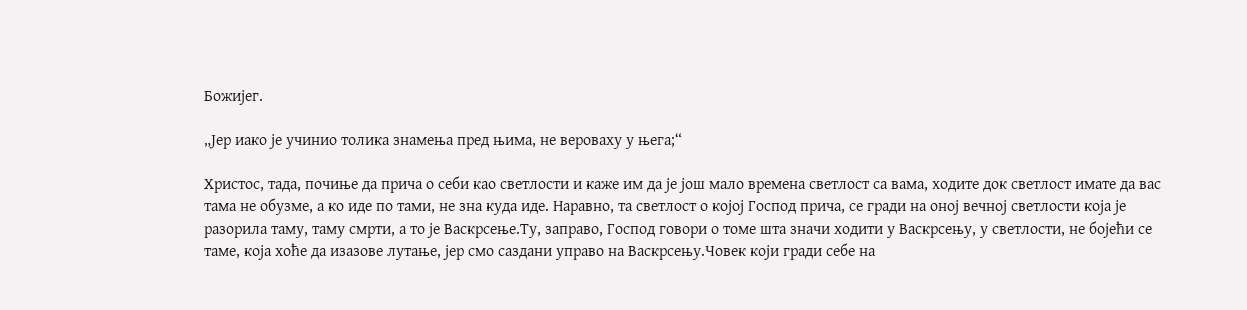Божијег.

„Јер иако је учинио толика знамења пред њима, не вероваху у њега;“

Христос, тада, почиње да прича о себи као светлости и каже им да је још мало времена светлост са вама, ходите док светлост имате да вас тама не обузме, а ко иде по тами, не зна куда иде. Наравно, та светлост о којој Господ прича, се гради на оној вечној светлости која је разорила таму, таму смрти, а то је Васкрсење.Ту, заправо, Господ говори о томе шта значи ходити у Васкрсењу, у светлости, не бојећи се таме, која хоће да изазове лутање, јер смо саздани управо на Васкрсењу.Човек који гради себе на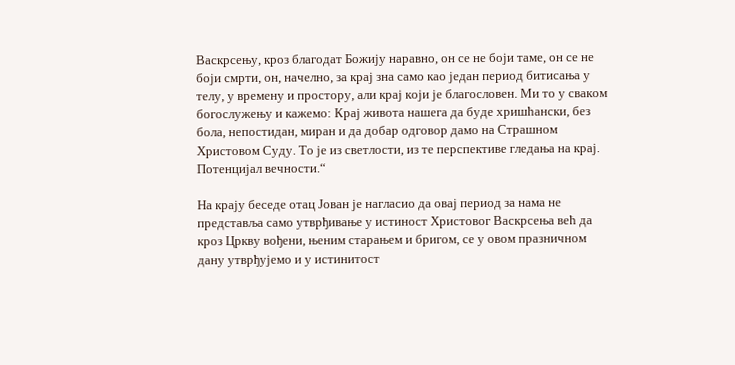Васкрсењу, кроз благодат Божију наравно, он се не боји таме, он се не боји смрти, он, начелно, за крај зна само као један период битисања у телу, у времену и простору, али крај који је благословен. Ми то у сваком богослужењу и кажемо: Крај живота нашега да буде хришћански, без бола, непостидан, миран и да добар одговор дамо на Страшном Христовом Суду. То је из светлости, из те перспективе гледања на крај. Потенцијал вечности.“

На крају беседе отац Јован је нагласио да овај период за нама не представља само утврђивање у истиност Христовог Васкрсења већ да кроз Цркву вођени, њеним старањем и бригом, се у овом празничном дану утврђујемо и у истинитост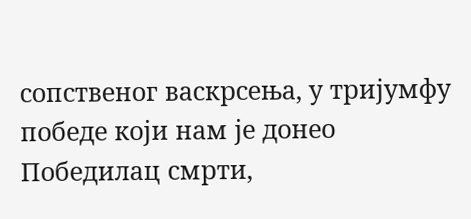сопственог васкрсења, у тријумфу победе који нам је донео Победилац смрти,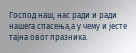Господ наш, нас ради и ради нашега спасења,а у чему и јесте тајна овог празника.